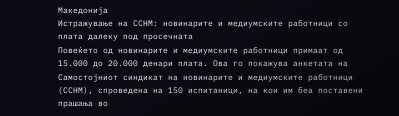Македонија
Истражување на ССНМ: новинарите и медиумските работници со плата далеку под просечната
Повеќето од новинарите и медиумските работници примаат од 15.000 до 20.000 денари плата. Ова го покажува анкетата на Самостојниот синдикат на новинарите и медиумските работници (ССНМ), спроведена на 150 испитаници, на кои им беа поставени прашања во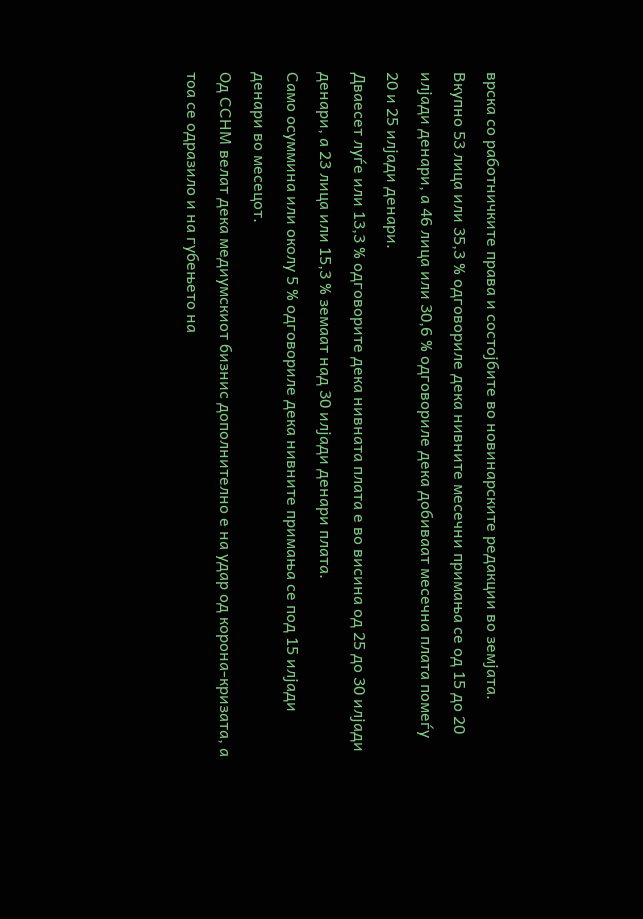врска со работничките права и состојбите во новинарските редакции во земјата.
Вкупно 53 лица или 35,3 % одговориле дека нивните месечни примања се од 15 до 20 илјади денари, а 46 лица или 30,6 % одговориле дека добиваат месечна плата помеѓу 20 и 25 илјади денари.
Дваесет луѓе или 13,3 % одговорите дека нивната плата е во висина од 25 до 30 илјади денари, а 23 лица или 15,3 % земаат над 30 илјади денари плата.
Само осуммина или околу 5 % одговориле дека нивните примања се под 15 илјади денари во месецот.
Од ССНМ велат дека медиумскиот бизнис дополнително е на удар од корона-кризата, а тоа се одразило и на губењето на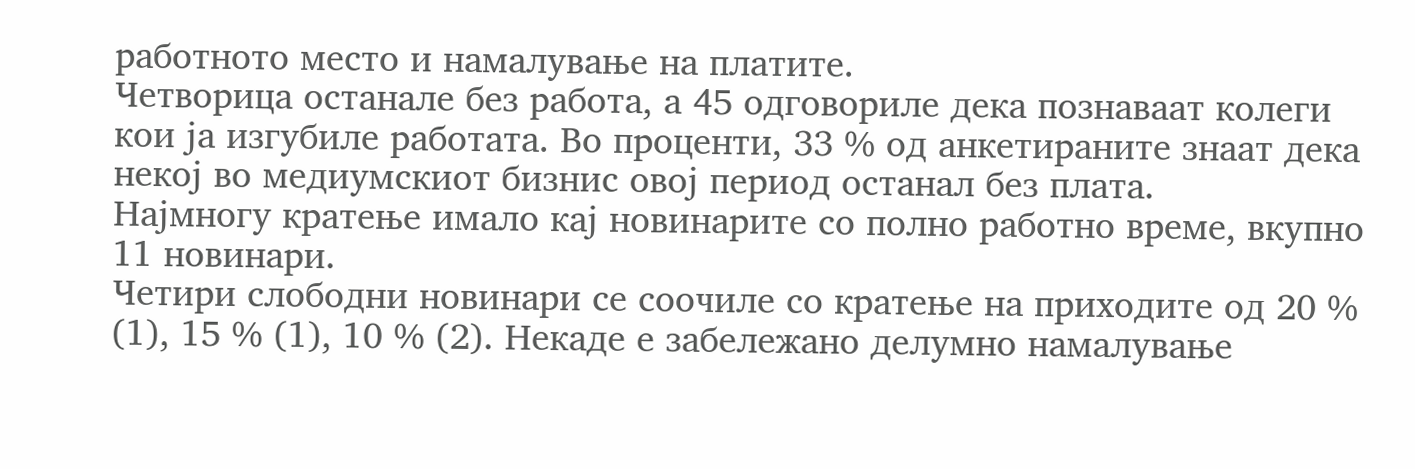работното место и намалување на платите.
Четворица останале без работа, а 45 одговориле дека познаваат колеги кои ја изгубиле работата. Во проценти, 33 % од анкетираните знаат дека некој во медиумскиот бизнис овој период останал без плата.
Најмногу кратење имало кај новинарите со полно работно време, вкупно 11 новинари.
Четири слободни новинари се соочиле со кратење на приходите од 20 % (1), 15 % (1), 10 % (2). Некаде е забележано делумно намалување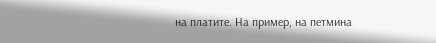на платите. На пример, на петмина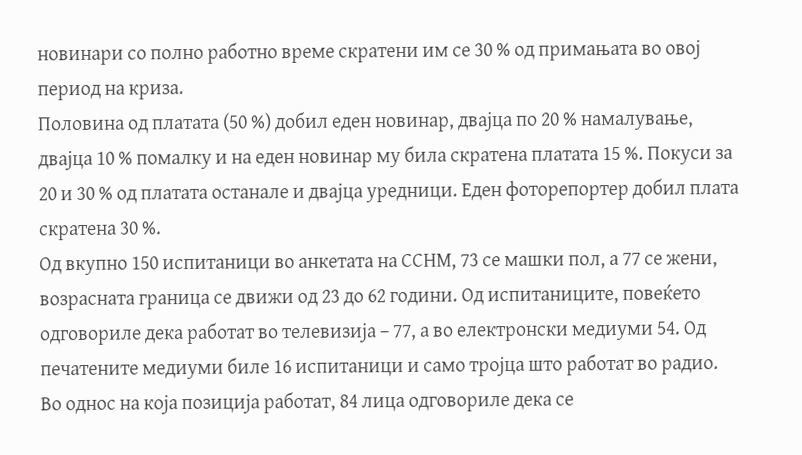новинари со полно работно време скратени им се 30 % од примањата во овој период на криза.
Половина од платата (50 %) добил еден новинар, двајца по 20 % намалување, двајца 10 % помалку и на еден новинар му била скратена платата 15 %. Покуси за 20 и 30 % од платата останале и двајца уредници. Еден фоторепортер добил плата скратена 30 %.
Од вкупно 150 испитаници во анкетата на ССНМ, 73 се машки пол, а 77 се жени, возрасната граница се движи од 23 до 62 години. Од испитаниците, повеќето одговориле дека работат во телевизија – 77, а во електронски медиуми 54. Од печатените медиуми биле 16 испитаници и само тројца што работат во радио.
Во однос на која позиција работат, 84 лица одговориле дека се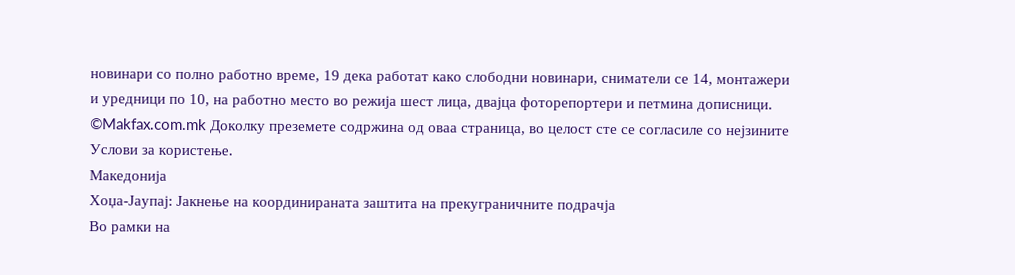новинари со полно работно време, 19 дека работат како слободни новинари, сниматели се 14, монтажери и уредници по 10, на работно место во режија шест лица, двајца фоторепортери и петмина дописници.
©Makfax.com.mk Доколку преземете содржина од оваа страница, во целост сте се согласиле со нејзините Услови за користење.
Македонија
Хоџа-Јаупај: Јакнење на координираната заштита на прекуграничните подрачја
Во рамки на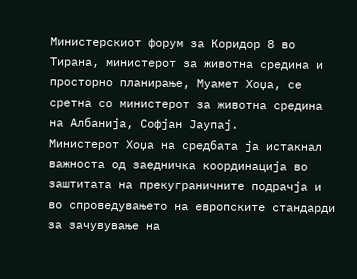Министерскиот форум за Коридор 8 во Тирана, министерот за животна средина и просторно планирање, Муамет Хоџа, се сретна со министерот за животна средина на Албанија, Софјан Јаупај.
Министерот Хоџа на средбата ја истакнал важноста од заедничка координација во заштитата на прекуграничните подрачја и во спроведувањето на европските стандарди за зачувување на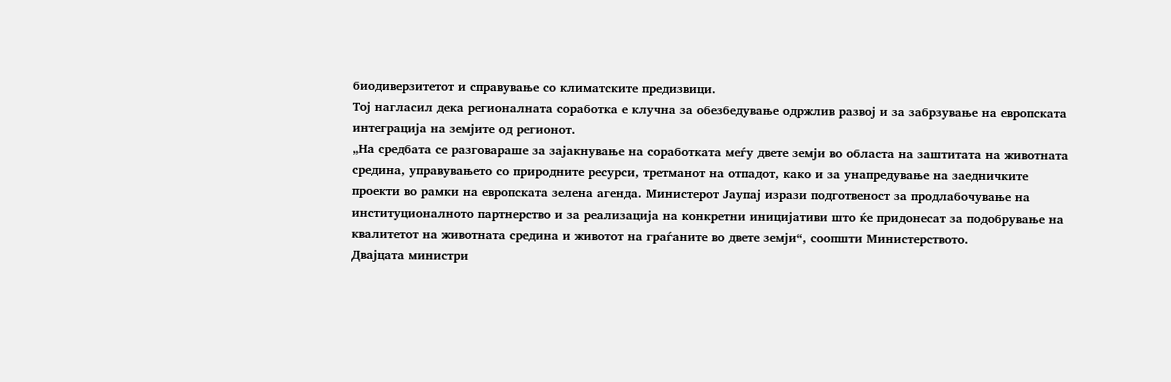биодиверзитетот и справување со климатските предизвици.
Тој нагласил дека регионалната соработка е клучна за обезбедување одржлив развој и за забрзување на европската интеграција на земјите од регионот.
„На средбата се разговараше за зајакнување на соработката меѓу двете земји во областа на заштитата на животната средина, управувањето со природните ресурси, третманот на отпадот, како и за унапредување на заедничките проекти во рамки на европската зелена агенда. Министерот Јаупај изрази подготвеност за продлабочување на институционалното партнерство и за реализација на конкретни иницијативи што ќе придонесат за подобрување на квалитетот на животната средина и животот на граѓаните во двете земји“, соопшти Министерството.
Двајцата министри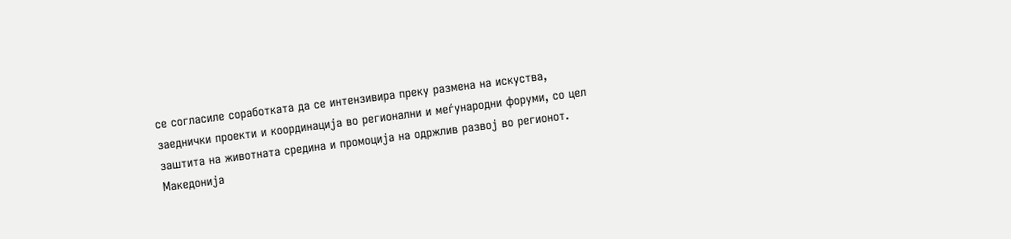се согласиле соработката да се интензивира преку размена на искуства, заеднички проекти и координација во регионални и меѓународни форуми, со цел заштита на животната средина и промоција на одржлив развој во регионот.
Македонија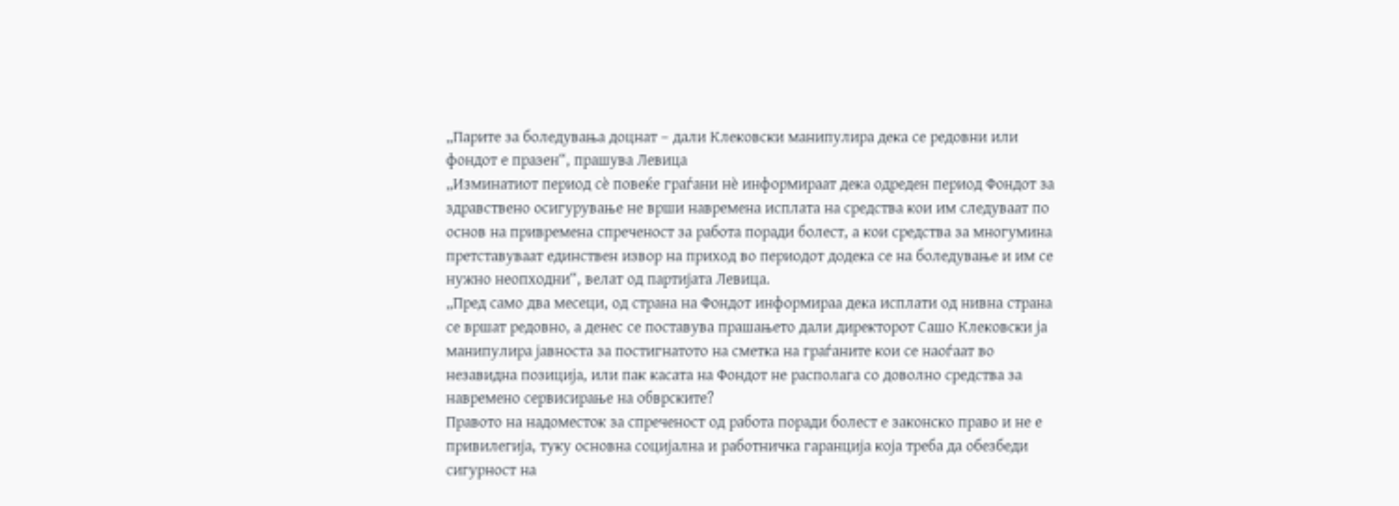„Парите за боледувања доцнат – дали Клековски манипулира дека се редовни или фондот е празен“, прашува Левица
„Изминатиот период сѐ повеќе граѓани нѐ информираат дека одреден период Фондот за здравствено осигурување не врши навремена исплата на средства кои им следуваат по основ на привремена спреченост за работа поради болест, а кои средства за многумина претставуваат единствен извор на приход во периодот додека се на боледување и им се нужно неопходни“, велат од партијата Левица.
„Пред само два месеци, од страна на Фондот информираа дека исплати од нивна страна се вршат редовно, а денес се поставува прашањето дали директорот Сашо Клековски ја манипулира јавноста за постигнатото на сметка на граѓаните кои се наоѓаат во незавидна позиција, или пак касата на Фондот не располага со доволно средства за навремено сервисирање на обврските?
Правото на надоместок за спреченост од работа поради болест е законско право и не е привилегија, туку основна социјална и работничка гаранција која треба да обезбеди сигурност на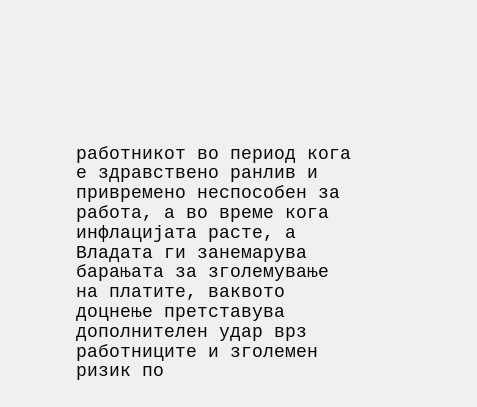работникот во период кога е здравствено ранлив и привремено неспособен за работа, а во време кога инфлацијата расте, а Владата ги занемарува барањата за зголемување на платите, ваквото доцнење претставува дополнителен удар врз работниците и зголемен ризик по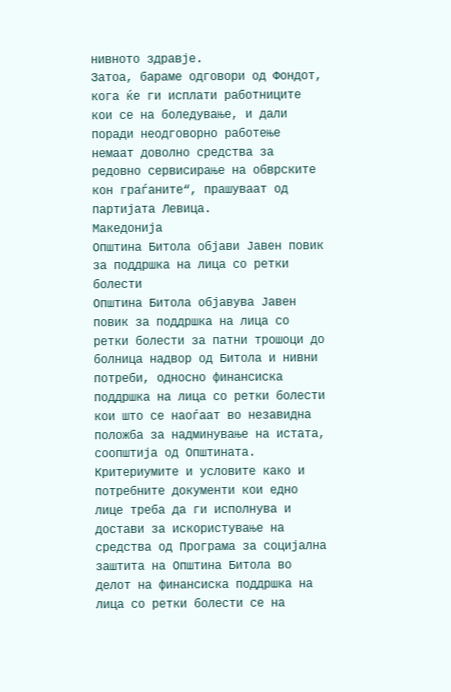нивното здравје.
Затоа, бараме одговори од Фондот, кога ќе ги исплати работниците кои се на боледување, и дали поради неодговорно работење немаат доволно средства за редовно сервисирање на обврските кон граѓаните“, прашуваат од партијата Левица.
Македонија
Општина Битола објави Јавен повик за поддршка на лица со ретки болести
Општина Битола објавува Јавен повик за поддршка на лица со ретки болести за патни трошоци до болница надвор од Битола и нивни потреби, односно финансиска поддршка на лица со ретки болести кои што се наоѓаат во незавидна положба за надминување на истата, соопштија од Општината.
Критериумите и условите како и потребните документи кои едно лице треба да ги исполнува и достави за искористување на средства од Програма за социјална заштита на Општина Битола во делот на финансиска поддршка на лица со ретки болести се на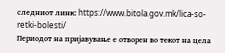следниот линк: https://www.bitola.gov.mk/lica-so-retki-bolesti/
Периодот на пријавување е отворен во текот на цела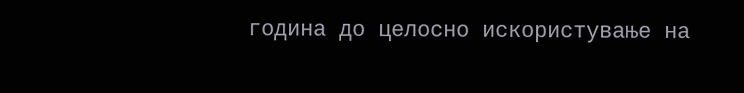година до целосно искористување на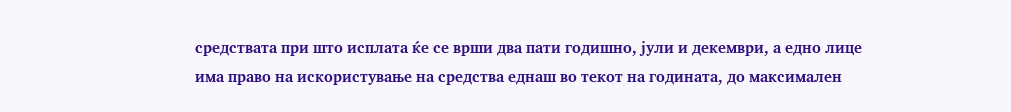средствата при што исплата ќе се врши два пати годишно, јули и декември, а едно лице има право на искористување на средства еднаш во текот на годината, до максимален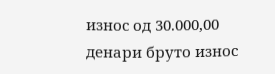износ од 30.000,00 денари бруто износ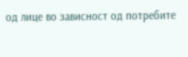од лице во зависност од потребите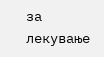за лекување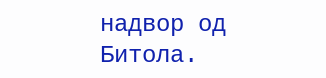надвор од Битола.